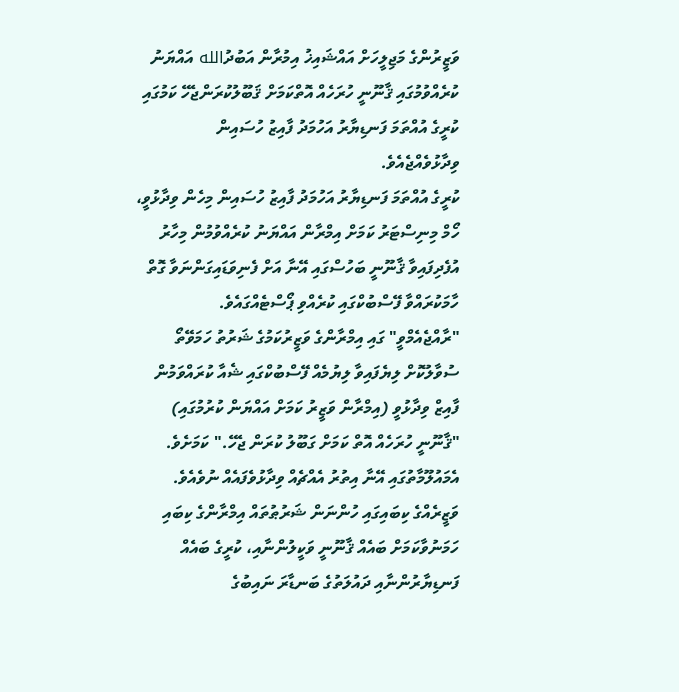ވަޒީރުންގެ މަޖިލީހަށް އައްޝައިޚު އިމުރާން އަބުދުالله އައްޔަނު ކުރެއްވުމުގައި ޤާނޫނީ ހުރަހެއް އޮތްކަމަށް ޤަބޫލުކުރަންޖެހޭ ކަމުގައި ކުރީގެ އުއްތަމަ ފަނޑިޔާރު އަހުމަދު ފާއިޒު ހުސައިން ވިދާޅުވެއްޖެއެވެ.
ކުރީގެ އުއްތަމަ ފަނޑިޔާރު އަހުމަދު ފާއިޒު ހުސައިން މިހެން ވިދާޅުވީ، ހޯމް މިނިސްޓަރު ކަމަށް އިމްރާން އައްޔަނު ކުރެއްވުމުން މިހާރު އުފެދިފައިވާ ޤާނޫނީ ބަހުސްގައި އޭނާ އަށް ފެނިވަޑައިގަންނަވާ ގޮތް ހާމަކުރައްވާ ފޭސްބުކްގައި ކުރެއްވި ޕޯސްޓެއްގައެވެ.
"ރާއްޖެއެމްވީ" ގައި އިމްރާންގެ ވަޒީރުކަމުގެ ޝަރުތު ހަމަވޭތޯ ސުވާލުކޮށް ލިޔެފައިވާ ލިޔުމެއް ފޭސްބުކްގައި ޝެއާ ކުރައްވަމުން ފާއިޒް ވިދާޅުވީ (އިމްރާން ވަޒީރު ކަމަށް އައްޔަން ކުރުމުގައި) "ޤާނޫނީ ހުރަހެއް އޮތް ކަމަށް ގަބޫލު ކުރަން ޖެހޭ." ކަމަށެވެ. އެމައުލޫމާތުގައި އޭނާ އިތުރު އެއްޗެއް ވިދާޅުވެފައެއް ނުވެއެވެ.
ވަޒީރެއްގެ ކިބައިގައި ހުންނަން ޝަރުޠުތައް އިމްރާންގެ ކިބައި ހަމަނުވާކަމަށް ބައެއް ޤާނޫނީ ވަކީލުންނާއި، ކުރީގެ ބައެއް ފަނޑިޔާރުންނާއި ދައުލަތުގެ ބަނޑާރަ ނައިބުގެ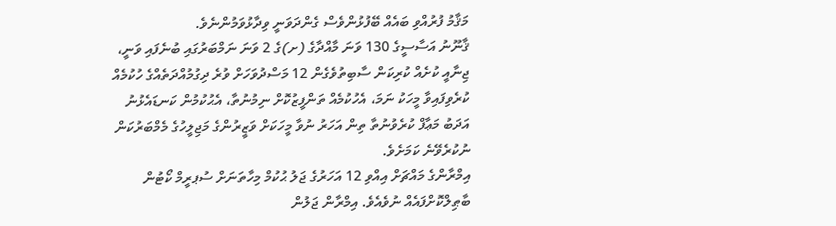މަޤާމު ފުރުއްވި ބައެއް ބޭފުޅުންވެސް ގެންދަވަނީ ވިދާޅުވަމުންނެވެ.
ޤާނޫނު އަސާސީގެ 130 ވަނަ މާއްދާގެ (ށ)ގެ 2 ވަނަ ނަމްބަރުގައި ބުނެފައި ވަނީ، ޖިނާއީ ކުށެއް ކުރިކަން ސާބިތުވެގެން 12 މަސްދުވަހަށް ވުރެ ދިގުމުއްދަތެއްގެ ހުކުމެއް ކުރެވިފައިވާ މީހަކު ނަމަ، އެހުކުމެއް ތަންފީޒުކޮށް ނިމުނުތާ، އެޙުކުމުން ކަނޑައެޅުނު އަދަބު މަޢާފް ކުރެވުނުތާ ތިން އަހަރު ނުވާ މީހަކަށް ވަޒީރުންގެ މަޖިލީހުގެ މެމްބަރުކަން ނުކުރެވޭނެ ކަމަށެވެ.
އިމްރާންގެ މައްޗަށް އިއްވި 12 އަހަރުގެ ޖަލު ޙުކުމް މިހާތަނަށް ސުޕރީމް ކޯޓުން ބާޠިލްކޮށްފައެއް ނުވެއެވެ. އިމްރާން ޖަލުން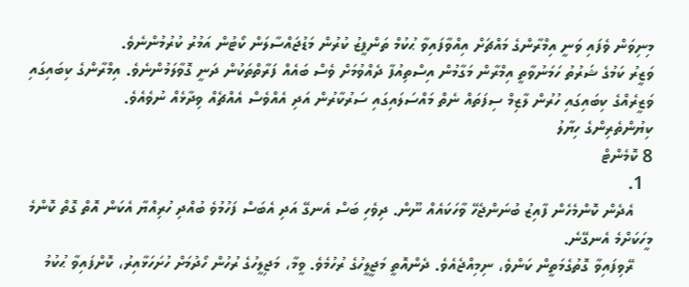މިނިވަން ވެފައި ވަނީ އިމްރާންގެ މައްޗަށް އިއްވާފައިވާ ޙުކުމް ތަންފީޒު ކުރުން މަޑުޖައްސާލަން ކޯޓުން އަމުރު ކުރުމުންނެވެ.
ވަޒީރު ކަމުގެ ޝަރުތު ހަމަނުވާތީ އިމްރާން މަގާމުން އިސްތިއުފާ ދެއްވުމަށް ވެސް ބައެއް ފަރާތްތަކުން ދަނީ ގޮވާލަމުންނެވެ. އިމްރާންގެ ކިބައިގައި ވަޒީރެއްގެ ކިބައިގައި ހުރުން ލާޒިމް ސިފަތައް ނެތް މައްސަލައިގައި ސަރުކާރުން އަދި އެއްވެސް އެއްޗެއް ވިދާޅެއް ނުވެއެވެ.
ކިޔުންތެރިންގެ ހިޔާލު
8 ކޮމެންޓް
  1.
    އެދެން ކޮންމެހެން ފާއިޒު ބުނަންޖެހޭ ވާހަކައެއް ނޫން. ދިވެހި ބަސް އެނގޭ އަދި އެބަސް ފަހުމުވެ ބުއްދި ހުރިއްޔާ އެކަން އޮތް ގޮތް ކޮންމެ މީހަކަށްމެ އެނގޭނެ.
    ރޭވިފައިވާ ގޮތުގެމަތީން ކަންވެ، ނިމިއްޖެއެވެ. ދެންއޮތީ މަޖީލީހުގެ ރުހުމެވެ. ވީމާ، މަޖިލީހުގެ ރުހުން ހޯދުމަށް ހުށަހަޅާއިރު، ކޮށްފައިވާ ޙުކުމު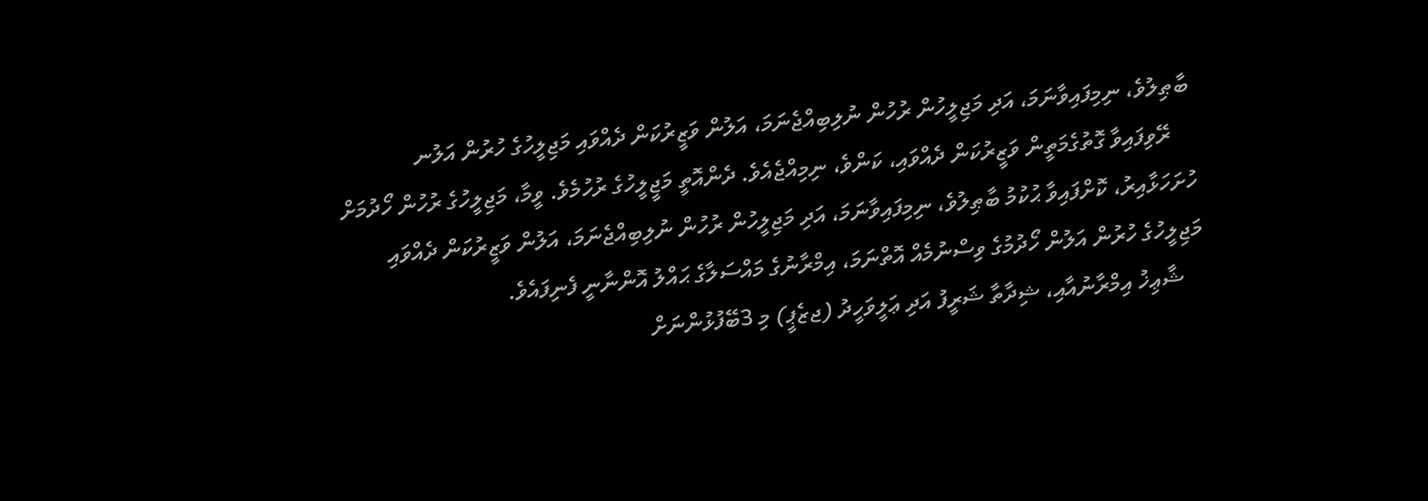ބާޠިލުވެ، ނިމިފައިވާނަމަ، އަދި މަޖިލީހުން ރުހުން ނުލިބިއްޖެނަމަ، އަލުން ވަޒީރުކަން ދެއްވައި މަޖިލީހުގެ ހުރުން އަލުނ
    ރޭވިފައިވާ ގޮތުގެމަތީން ވަޒީރުކަން ދެއްވައި، ކަންވެ، ނިމިއްޖެއެވެ. ދެންއޮތީ މަޖީލީހުގެ ރުހުމެވެ. ވީމާ، މަޖިލީހުގެ ރުހުން ހޯދުމަށް ހުށަހަޅާއިރު، ކޮށްފައިވާ ޙުކުމު ބާޠިލުވެ، ނިމިފައިވާނަމަ، އަދި މަޖިލީހުން ރުހުން ނުލިބިއްޖެނަމަ، އަލުން ވަޒީރުކަން ދެއްވައި މަޖިލީހުގެ ހުރުން އަލުން ހޯދުމުގެ ވިސްނުމެއް އޮތްނަމަ، އިމްރާނުގެ މައްސަލާގެ ޙައްލު އޮންނާނީ ފެނިފައެވެ.
    ޝާޢިޚު އިމްރާނުއާއި، ޝިދާތާ ޝަރީފު އަދި ޢަލީވަހީދު (ޖޒެޕީ) މި 3ބޭފުޅުންނަށް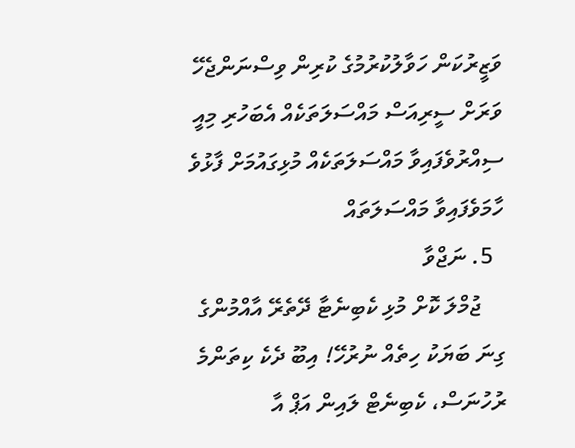ވަޒީރުކަން ހަވާލުކުރުމުގެ ކުރިން ވިސްނަންޖެހޭ ވަރަށް ސީރިއަސް މައްސަލަތަކެއް އެބަހުރި މިއީ ސިއްރުވެފައިވާ މައްސަލަތަކެއް މުޅިގައުމަށް ފާޅުވެ ހާމަވެފައިވާ މައްސަލަތައް
  5. ނަޖްވާ
    ޖުމްލަ ކޮށް މުޅި ކެބިނެޓާ ދޭތެރޭ އާއްމުންގެ ގިނަ ބަޔަކު ހިތެއް ނުރުހޭ! އިބޫ ދެކެ ކިތަންމެ ރުހުނަސް، ކެބިނެޓް ލައިން އަޕް އާ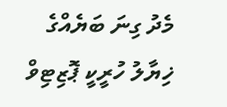މެދު ގިނަ ބަޔެއްގެ ޚިޔާލު ހުރީކީ ޕޮޒިޓިވް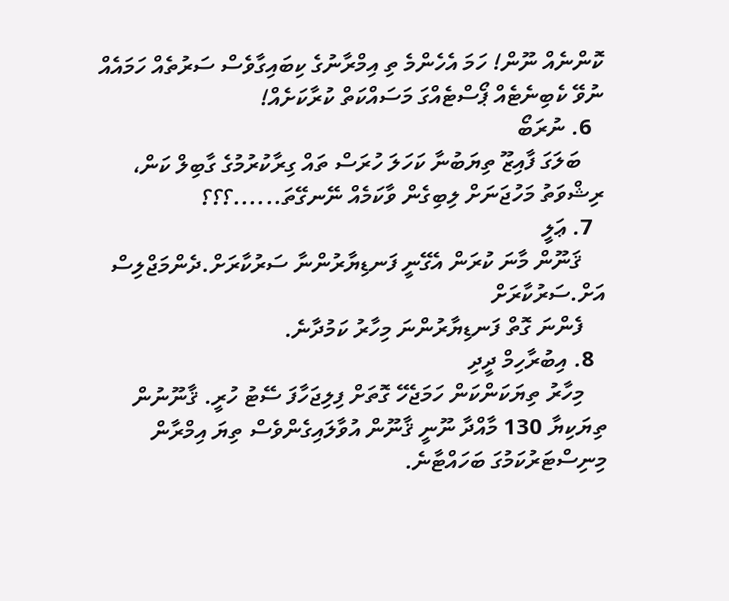ކޮންނެއް ނޫން! ހަމަ އެހެންމެ ތި އިމްރާނުގެ ކިބައިގާވެސް ސަރުތެއް ހަމައެއް ނުވޭ ކެބިނެޓެއް ޕޯސްޓެއްގަ މަސައްކަތް ކުރާކަށެއް!
  6. ނުރަބޯ
    ބަލަގަ ފާއިޒޫ ތިޔަބުނާ ކަހަލަ ހުރަސް ތައް ގިރާކުރުމުގެ ގާބިލް ކަން، ރިޝްވަތު މަހުޖަނަށް ލިބިގެން ވާކަމެއް ނޭނގޭތަ......؟؟؟
  7. ޢަލީ
    ޤަނޫން މާނަ ކުރަން އެގޭނީ ފަނޑިޔާރުންނާ ސަރުކާރަށް.ދެންމަޖްލިސް އަށް.ސަރުކާރަށް
    ފެންނަ ގޮތް ފަނޑިޔާރުންނަ މިހާރު ކަމުދާނެ.
  8. އިބުރާހިމް ދީދި
    މިހާރު ތިޔަކަންކަން ހަމަޖެހޭ ގޮތަށް ފިލިޖަހާފަ ސޭޓު ހުރީ. ޤާނޫނުން ތިޔަކިޔާ 130 މާއްދާ ނޫނީ ޤާނޫން އުވާލައިގެންވެސް ތިޔަ އިމްރާން މިނިސްޓަރުކަމުގަ ބަހައްޓާނެ.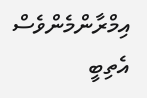އިމްރާންމެންވެސް އެތިބީ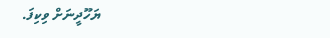ޔަހޫދީނަށް ވިކިފަ.